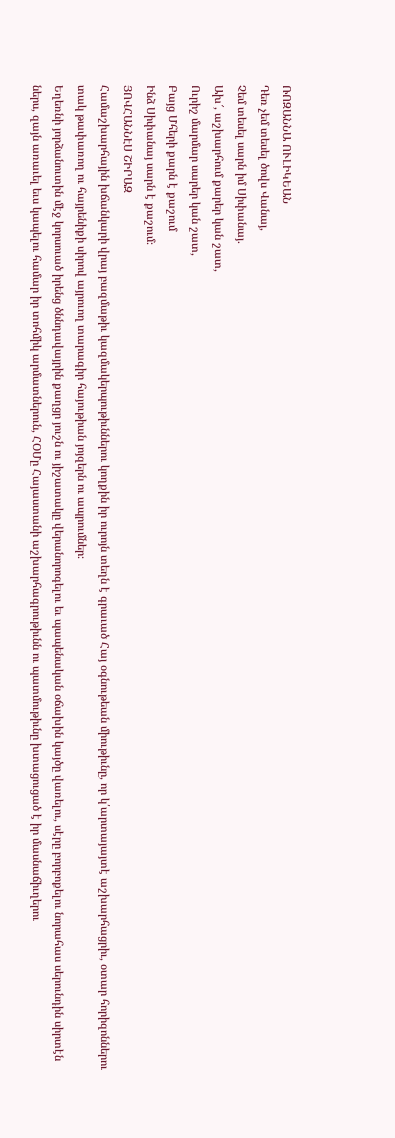ՌՈԶԱՆՆԱ ՈՒԼԻԿԵԱՆ
Դեռ չեմ տեսել ծովս Վանայ,
Չեմ տեսել սարն իմ Սիփանայ.
Ախ՜, աշխարհում քարեր կան շատ,
Ուրիշ մարմար սարեր կան շատ,
Բայց Մհերի քարն է քաշում
Ինձ Սիփանայ սարն է քաշում։
ՅՈՎՀԱՆՆԷՍ ՇԻՐԱԶ
Համաշխարհային խճանկարի վրայ բազմաթիւ կազմակերպութիւններու կողքին իր ուրոյն տեղն է գրաւած Հայ օգնութեան միութիւնը, որ կ՛արտայայտէ աշխարհացրիւ, օտար հորիզոններու տակ թափառող ու հայրենիքի սիրով այրուող տարագիր հայութիան յոյզերն ու ապրումներ։
Եղեռնի յորձանուտին մէջ կորսուած իրենց ծննդավայրին քաղցր յուշն ու յիշատակը վերանորոգելու եւ պապենական օճախին կայծը վառելու, սէրը բորբոքելու նորահաս սերունդին սիրտէն ներս, զայն առաւել եւս կապելու համար իր տոհմիկ արմատներուն, ՀՕՄը Հայաստանի աշխարհագրութիւնն ու պատմութիւնը խտացուցած է իր մասնաճիւղերու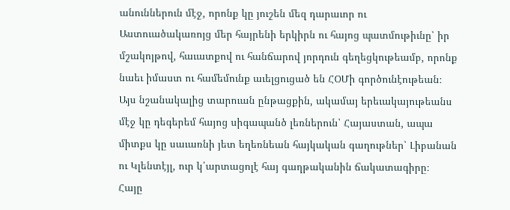անուններուն մէջ, որոնք կը յուշեն մեզ դարաւոր ու Աստուածակառոյց մեր հայրենի երկիրն ու հայոց պատմութիւնը՝ իր մշակոյթով, հաւատքով ու հանճարով յորդուն գեղեցկութեամբ, որոնք նաեւ իմաստ ու համեմունք աւելցուցած են ՀՕՄի գործունէութեան։
Այս նշանակալից տարուան ընթացքին, ակամայ երեւակայութեանս մէջ կը դեգերեմ հայոց սիգապանծ լեռներուն՝ Հայաստան, ապա միտքս կը սաւառնի յետ եղեռնեան հայկական գաղութներ՝ Լիբանան ու Կլենտէյլ, ուր կ՛արտացոլէ հայ գաղթականին ճակատագիրը։
Հայը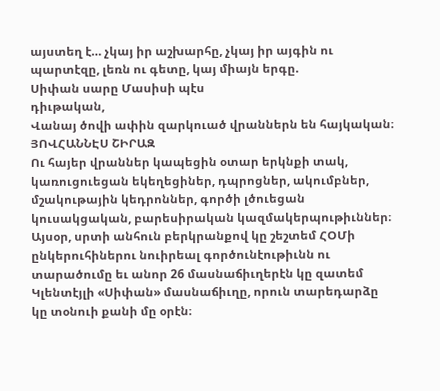այստեղ է… չկայ իր աշխարհը, չկայ իր այգին ու պարտէզը, լեռն ու գետը, կայ միայն երգը.
Սիփան սարը Մասիսի պէս
դիւթական,
Վանայ ծովի ափին զարկուած վրաններն են հայկական։
ՅՈՎՀԱՆՆԷՍ ՇԻՐԱԶ
Ու հայեր վրաններ կապեցին օտար երկնքի տակ, կառուցուեցան եկեղեցիներ, դպրոցներ, ակումբներ, մշակութային կեդրոններ, գործի լծուեցան կուսակցական, բարեսիրական կազմակերպութիւններ։
Այսօր, սրտի անհուն բերկրանքով կը շեշտեմ ՀՕՄի ընկերուհիներու նուիրեալ գործունէութիւնն ու տարածումը եւ անոր 26 մասնաճիւղերէն կը զատեմ Կլենտէյլի «Սիփան» մասնաճիւղը, որուն տարեդարձը կը տօնուի քանի մը օրէն։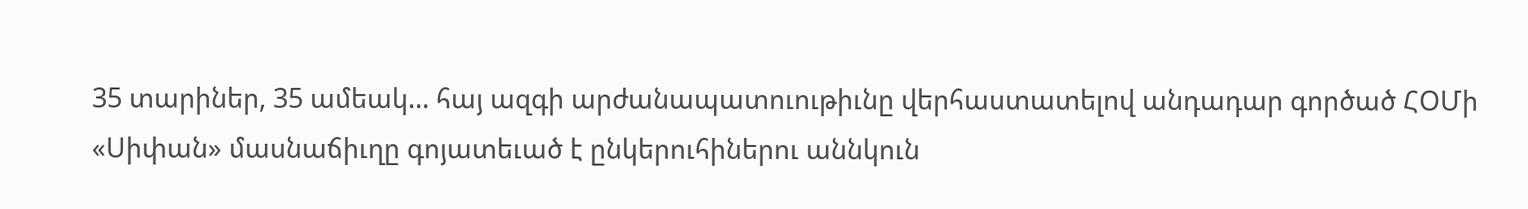35 տարիներ, 35 ամեակ… հայ ազգի արժանապատուութիւնը վերհաստատելով անդադար գործած ՀՕՄի «Սիփան» մասնաճիւղը գոյատեւած է ընկերուհիներու աննկուն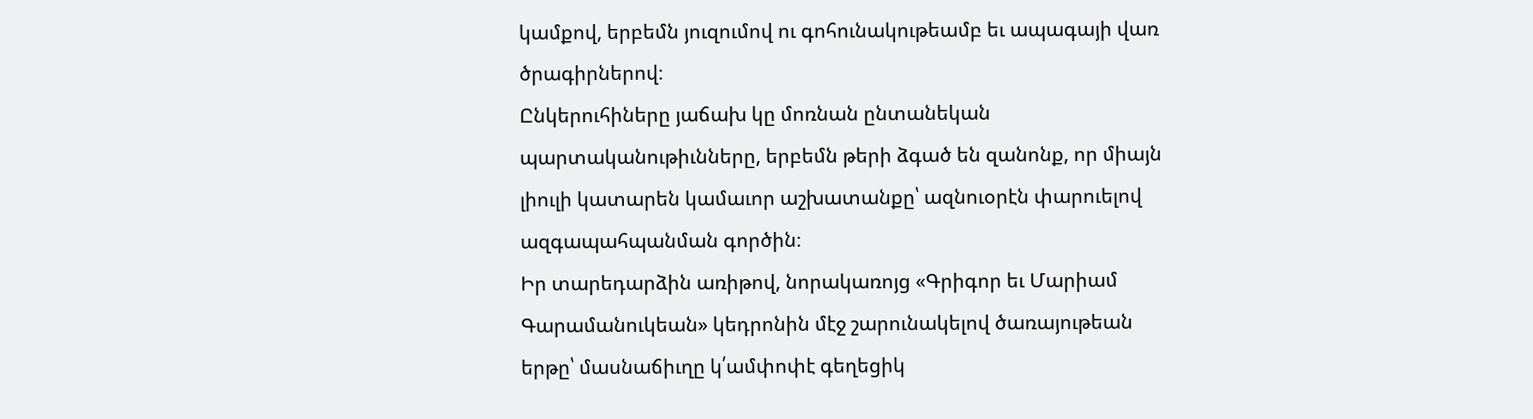կամքով, երբեմն յուզումով ու գոհունակութեամբ եւ ապագայի վառ ծրագիրներով։
Ընկերուհիները յաճախ կը մոռնան ընտանեկան պարտականութիւնները, երբեմն թերի ձգած են զանոնք, որ միայն լիուլի կատարեն կամաւոր աշխատանքը՝ ազնուօրէն փարուելով ազգապահպանման գործին։
Իր տարեդարձին առիթով, նորակառոյց «Գրիգոր եւ Մարիամ Գարամանուկեան» կեդրոնին մէջ շարունակելով ծառայութեան երթը՝ մասնաճիւղը կ՛ամփոփէ գեղեցիկ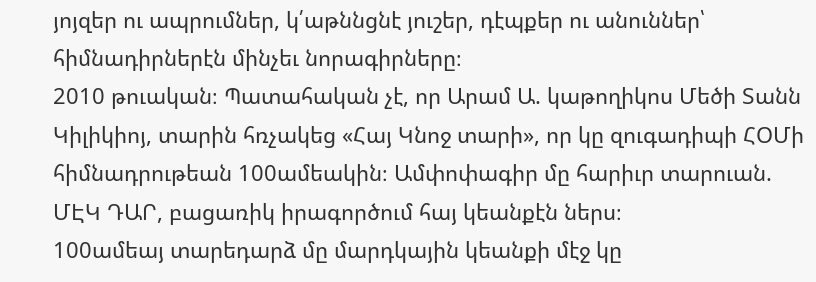յոյզեր ու ապրումներ, կ՛աթննցնէ յուշեր, դէպքեր ու անուններ՝ հիմնադիրներէն մինչեւ նորագիրները։
2010 թուական։ Պատահական չէ, որ Արամ Ա. կաթողիկոս Մեծի Տանն Կիլիկիոյ, տարին հռչակեց «Հայ Կնոջ տարի», որ կը զուգադիպի ՀՕՄի հիմնադրութեան 100ամեակին։ Ամփոփագիր մը հարիւր տարուան. ՄԷԿ ԴԱՐ, բացառիկ իրագործում հայ կեանքէն ներս։
100ամեայ տարեդարձ մը մարդկային կեանքի մէջ կը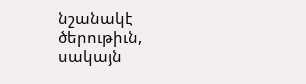նշանակէ ծերութիւն, սակայն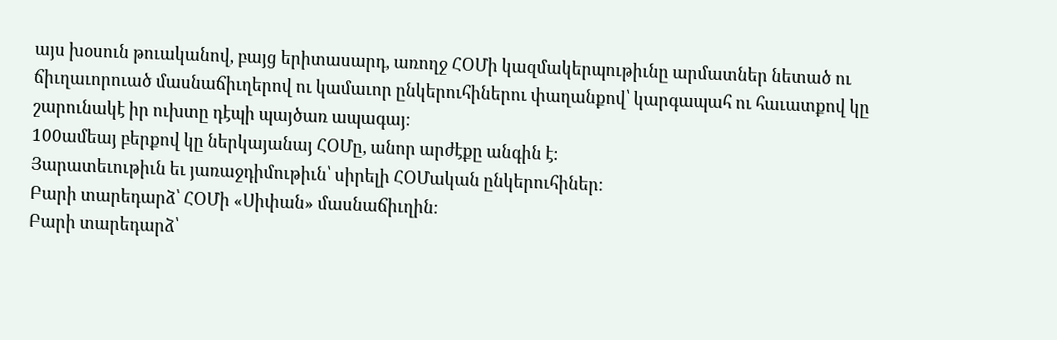այս խօսուն թուականով, բայց երիտասարդ, առողջ ՀՕՄի կազմակերպութիւնը արմատներ նետած ու ճիւղաւորուած մասնաճիւղերով ու կամաւոր ընկերուհիներու փաղանքով՝ կարգապահ ու հաւատքով կը շարունակէ իր ուխտը դէպի պայծառ ապագայ։
100ամեայ բերքով կը ներկայանայ ՀՕՄը, անոր արժէքը անգին է։
Յարատեւութիւն եւ յառաջդիմութիւն՝ սիրելի ՀՕՄական ընկերուհիներ։
Բարի տարեդարձ՝ ՀՕՄի «Սիփան» մասնաճիւղին։
Բարի տարեդարձ՝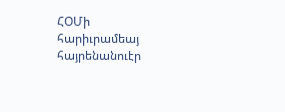ՀՕՄի հարիւրամեայ հայրենանուէր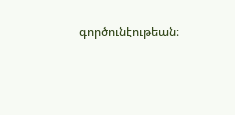գործունէութեան։